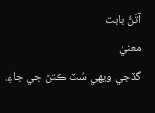آتَڻُ بابت
معنيٰ
گڏجي ويھي سُٽ ڪتڻ جي جاءِ.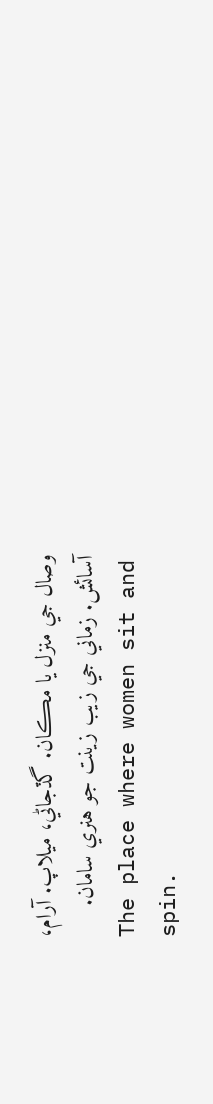وصال جي منزل يا مڪان. گڏجاڻي، ميلاپ. آرام، آسائش. زماني جي زيب زينت جو هنري سامان.
The place where women sit and spin.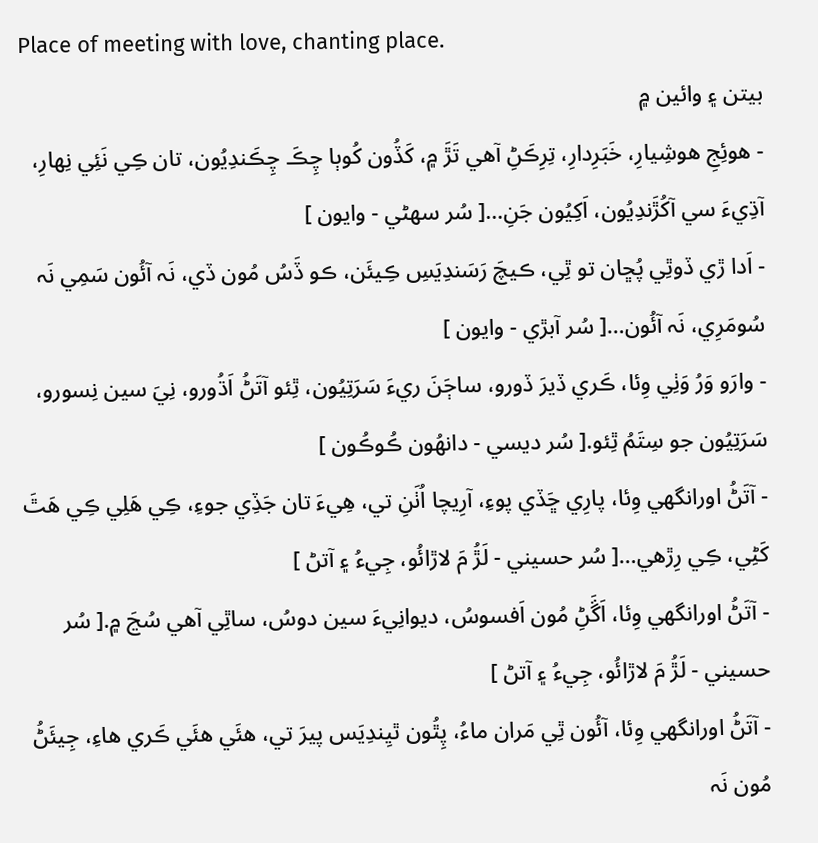Place of meeting with love, chanting place.
بيتن ۽ وائين ۾
- ھوئِجِ ھوشِيارِ، خَبَرِدارِ، تِرِڪَڻِ آھي تَڙَ ۾، کَڏُون کُوٻا چِڪَ چِڪَندِيُون، تان ڪِي نَئِي نِھارِ، آڌِيءَ سي آکُڙَندِيُون، اَکِيُون جَنِ…[ سُر سھڻي - وايون ]
- اَدا ڙي ڏوٿِي پُڇان تو ٿِي، ڪيچَ رَسَندِيَسِ ڪِيئَن، ڪو ڏَسُ مُون ڏي، نَہ آئُون سَمِي نَہ سُومَرِي، نَہ آئُون…[ سُر آبڙي - وايون ]
- وارَو وَرُ وَٺِي وِئا، ڪَري ڏيرَ ڏورو، ساڄَنَ ريءَ سَرَتِيُون، ٿِئو آتَڻُ اَڌُورو، نِيَ سين نِسورو، سَرَتِيُون جو سِتَمُ ٿِئو.[ سُر ديسي - دانھُون ڪُوڪُون ]
- آتَڻُ اورانگهي وِئا، پارِي ڇَڏي پوءِ، آرِيچا اُٺَنِ تي، ھِيءَ تان جَڏِي جوءِ، ڪِي ھَلِي ڪِي ھَٿَ کَڻِي، ڪِي رِڙھي…[ سُر حسيني - لَڙُ مَ لاڙائُو، جِيءُ ۽ آتڻ ]
- آتَڻُ اورانگهي وِئا، اَڱَڻِ مُون اَفسوسُ، ديوانِيءَ سين دوسُ، ساٿِي آھي سُڃَ ۾.[ سُر حسيني - لَڙُ مَ لاڙائُو، جِيءُ ۽ آتڻ ]
- آتَڻُ اورانگهي وِئا، آئُون ٿِي مَران ماءُ، پِٿُون ٿيِندِيَس پيرَ تي، ھئَي ھئَي ڪَري ھاءِ، جِيئَڻُ مُون نَہ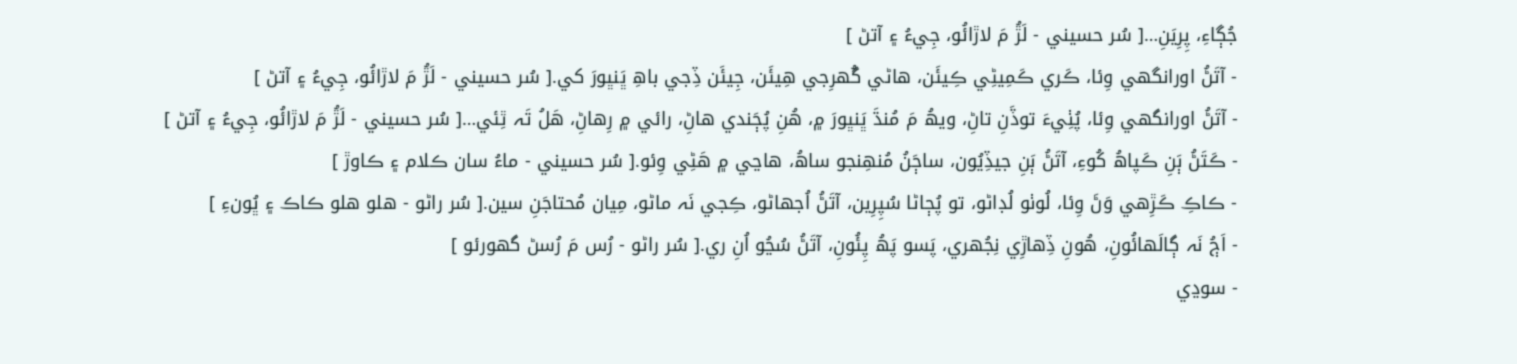جُڳاءِ، پِرِيَنِ…[ سُر حسيني - لَڙُ مَ لاڙائُو، جِيءُ ۽ آتڻ ]
- آتَڻُ اورانگهي وِئا، ڪَري ڪَمِيڻِي ڪِيئَن، ھاڻي گُهرِجي ھِيئَن، جِيئَن ڏِجي باھِ ڀَنڀورَ کي.[ سُر حسيني - لَڙُ مَ لاڙائُو، جِيءُ ۽ آتڻ ]
- آتَڻُ اورانگهي وِئا، پُٺِيءَ توڏَنِ تاڻِ، ويھُ مَ مُنڌَ ڀَنڀورَ ۾، ھُنِ پُڄَندي ھاڻِ، رائي ۾ رِھاڻِ، ھَلُ تَہ ٿِئي…[ سُر حسيني - لَڙُ مَ لاڙائُو، جِيءُ ۽ آتڻ ]
- ڪَتَڻُ ٻَنِ ڪَپاھُ کُوءِ، آتَڻُ ٻَنِ جيڏِيُون، ساڄَنُ مُنھِنجو ساھُ، ھاڃي ۾ ھَڻِي وِئو.[ سُر حسيني - ماءُ سان ڪلام ۽ ڪاوڙ ]
- ڪاڪِ ڪَڙِھي وَڻَ وِئا، لُوٺو لُڊاڻو، تو پُڄاڻا سُپِرِين، آتَڻُ اُجهاڻو، ڪِجي نَہ ماڻو، مِيان مُحتاجَنِ سين.[ سُر راڻو - ھلو ھلو ڪاڪ ۽ ڀُونءِ ]
- اَڄُ نَہ ڳالَهائُونِ، ھُونِ ڏِھاڙِي نِجُهري، پَسو پَھُ پِئُونِ، آتَڻُ سُڃُو اُنِ ري.[ سُر راڻو - رُس مَ رُسڻ گهورئو ]
- سوڍي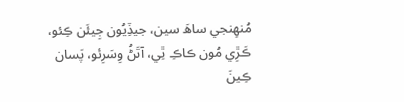مُنھِنجي ساھَ سين، جيڏِيُون جِيئَن ڪِئو، ڪَڙِي مُون ڪاڪِ ٿِي، آتَڻُ وِسَرِئو، پَسان ڪِينَ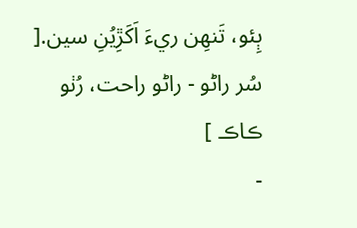ٻِئو، تَنھِن ريءَ اَکَڙِيُنِ سين.[ سُر راڻو - راڻو راحت، رُٺو ڪاڪ ]
-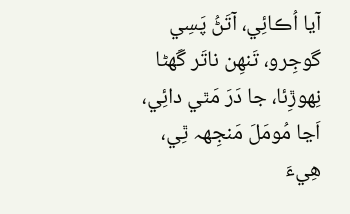آيا اُڪائِي، آتَڻُ پَسِي گوجِرو، تَنھِن ناتَر گَهڻا نِهوڙِئا، جا دَرَ مَٿي دائِي، اَڃا مُومَلَ مَنجِهہ ٿِي، ھِيءَ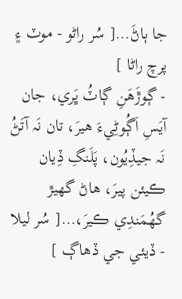جا ٻاڻَ…[ سُر راڻو - موٽ ۽ پرچ راڻا ]
- ڳوڙَھَنِ ڳاٽُ ڀَري، جان آيَسِ اَڳُوڻِيءَ ھيرَ، تان نَہ آتَڻُ نَہ جيڏِيُون، پَلَنگِ ڏِيان ڪيئن پيرَ، ھاڻ گهيڙ گهُمَندِي ڪيرَ،…[ سُر ليلا - ڏيئي جي ڏھاڳ ]